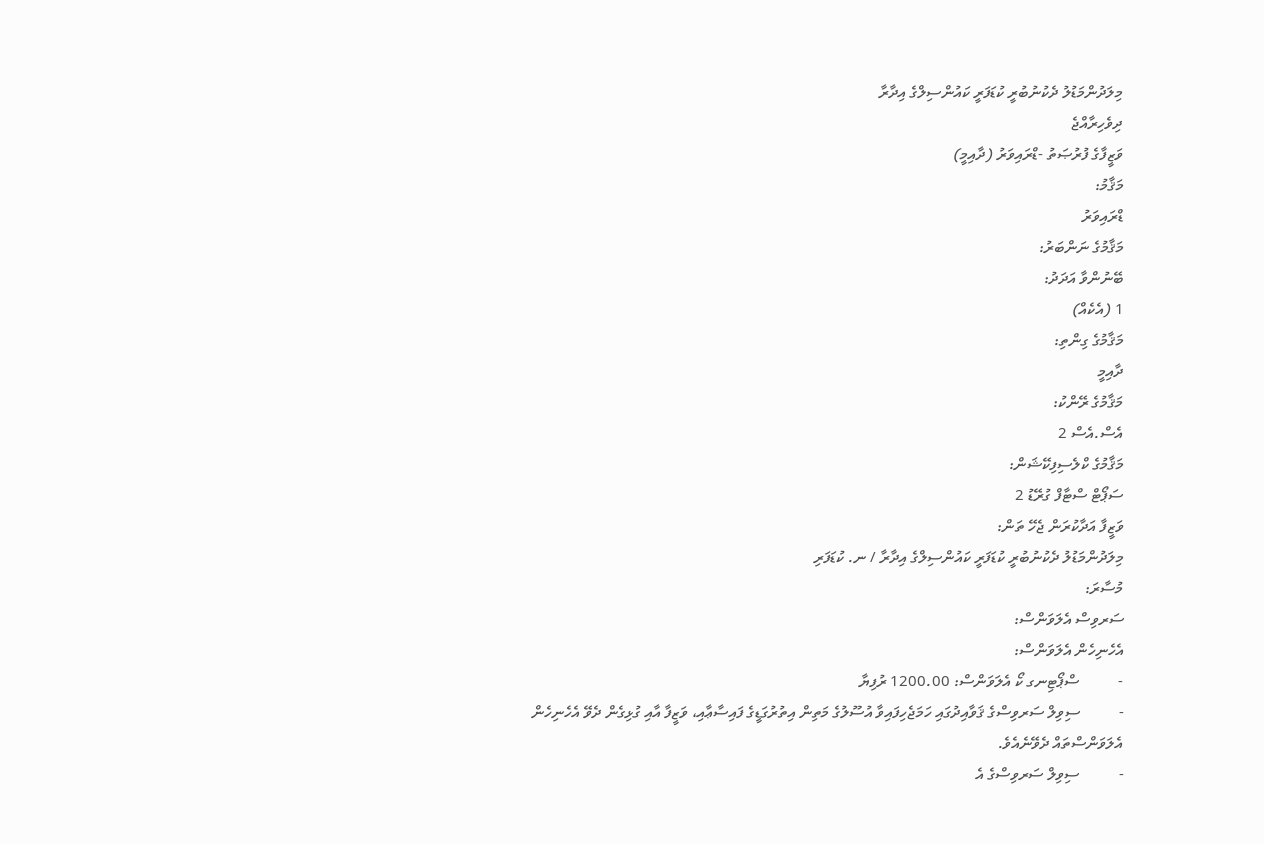މިލަދުންމަޑުލު ދެކުނުބުރީ ކުޑަފަރީ ކައުންސިލްގެ އިދާރާ
ދިވެހިރާއްޖެ
ވަޒީފާގެ ފުރުޞަތު -ޑްރައިވަރު (ދާއިމީ)
މަޤާމު:
ޑްރައިވަރު
މަޤާމުގެ ނަންބަރު:
ބޭނުންވާ އަދަދު:
1 (އެކެއް)
މަޤާމުގެ ގިންތި:
ދާއިމީ
މަޤާމުގެ ރޭންކު:
އެސް.އެސް 2
މަޤާމުގެ ކްލެސިފިކޭޝަން:
ސަޕޯޓް ސްޓާފް ގުރޭޑު 2
ވަޒީފާ އަދާކުރަން ޖެހޭ ތަން:
މިލަދުންމަޑުލު ދެކުނުބުރީ ކުޑަފަރީ ކައުންސިލްގެ އިދާރާ / ނ. ކުޑަފަރި
މުސާރަ:
ސަރވިސް އެލަވަންސް:
އެހެނިހެން އެލަވަންސް:
-          ސްޕޯޓިނގ ކޯ އެލަވަންސް: 1200.00 ރުފިޔާ
-          ސިވިލް ސަރވިސްގެ ޤަވާއިދުގައި ހަމަޖެހިފައިވާ އުސޫލުގެ މަތިން އިތުރުގަޑީގެ ފައިސާޢާއި، ވަޒީފާ އާއި ގުޅިގެން ދެވޭ އެހެނިހެން އެލަވަންސްތައް ދެވޭނެއެވެ.
-          ސިވިލް ސަރވިސްގެ އެ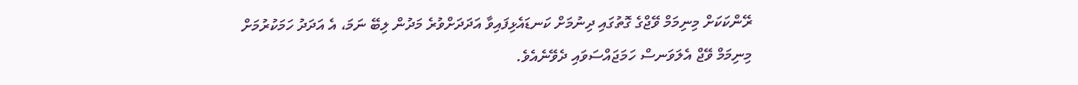ރޭންކަކަށް މިނިމަމް ވޭޖްގެ ގޮތުގައި ދިނުމަށް ކަނޑައެޅިފައިވާ އަދަދަށްވުރެ މަދުން ލިބޭ ނަމަ، އެ އަދަދު ހަމަކުރުމަށް މިނިމަމް ވޭޖް އެލަވަނސް ހަމަޖައްސަވައި ދެވޭނެއެވެ.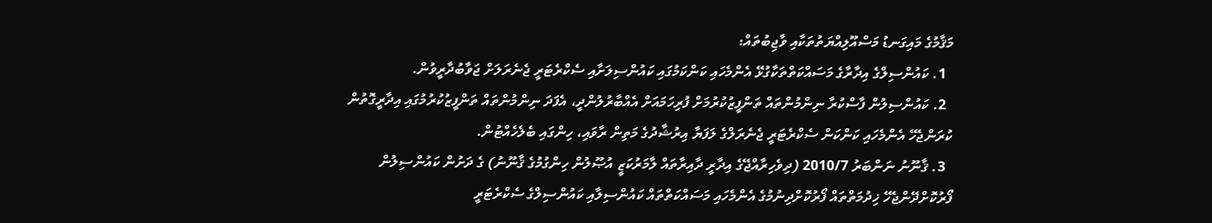މަޤާމުގެ މައިގަނޑު މަސްއޫލިއްޔަތުތަކާއި ވާޖިބުތައް:
  1. ކައުންސިލްގެ އިދާރާގެ މަސައްކަތްތަކާގުޅޭ އެންމެހައި ކަންކަމުގައި ކައުންސިލަށާއި ސެކްރެޓަރީ ޖެނެރަލަށް ޖަވާބުދާރީވުން.
  2. ކައުންސިލުން ފާސްކުރާ ނިންމުންތައް ތަންފީޒުކުރުމަށް ފުރިހަމައަށް އެއްބާރުލުންދީ، އެފަދަ ނިންމުންތައް ތަންފީޒުކުރުމުގައި އިދާރީގޮތުން ކުރަންޖެހޭ އެންމެހައި ކަންކަން ސެކްރެޓަރީ ޖެނެރަލްގެ ލަފަޔާ އިރުޝާދުގެ މަތިން ރާވައި، ހިންގައި ބެލެހެއްޓުން.
  3. ޤާނޫނު ނަންބަރު 2010/7 (ދިވެހިރާއްޖޭގެ އިދާރީ ދާއިރާތައް ލާމަރުކަޒީ އުޞޫލުން ހިންގުމުގެ ޤާނޫނު) ގެ ދަށުން ކައުންސިލުން ފޯރުކޮށްދޭންޖެހޭ ޚިދުމަތްތައް ފޯރުކޮށްދިނުމުގެ އެންމެހައި މަސައްކަތްތައް ކައުންސިލާއި ކައުންސިލްގެ ސެކްރެޓަރީ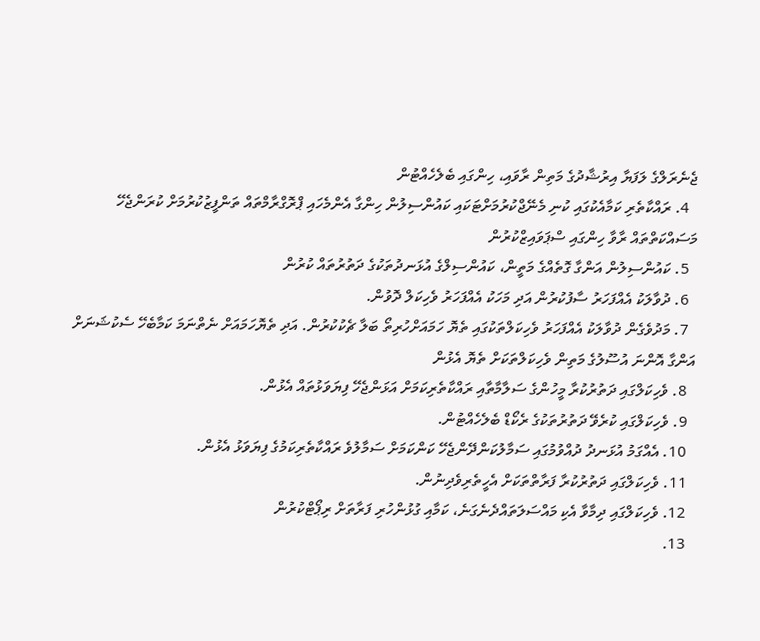ޖެނެރަލްގެ ލަފަޔާ އިރުޝާދުގެ މަތިން ރާވައި، ހިންގައި ބެލެހެއްޓުން
  4. ރައްކާތެރި ކަމާއެކުގައި ކުނި މެނޭޖްކުރުމަށްޓަކައި ކައުންސިލުން ހިންގާ އެންމެހައި ޕްރޮގްރާމްތައް ތަންފީޒުކުރުމަށް ކުރަންޖެހޭ މަސައްކަތްތައް ރާވާ ހިންގައި ސްޕަވައިޒްކުރުން
  5. ކައުންސިލުން އަންގާ ގޮތެއްގެ މަތީން، ކައުންސިލްގެ އުޅަނދުތަކުގެ ދަތުރުތައް ކުރުން
  6. ދުވާލަކު އެއްފަހަރު ސާފުކުރުން އަދި މަހަކު އެއްފަހަރު ވެހިކަލް ދޮވުން.
  7. މަދުވެގެން ދުވާލަކު އެއްފަހަރު ވެހިކަލްތަކުގައި ތެޔޮ ހަމައަށްހުރިތޯ ބަލާ ޗެކުކުރުން. އަދި ތެޔޮހަމައަށް ނެތްނަމަ ކަމާބެހޭ ސެކުޝަނަށް އަންގާ އޮންނަ އުސޫލުގެ މަތިން ވެހިކަލްތަކަށް ތެޔޮ އެޅުން
  8. ވެހިކަލްގައި ދަތުރުކުރާ މީހުންގެ ސަލާމާތާއި ރައްކާތެރިކަމަށް އަޅަންޖެހޭ ފިޔަވަޅުތައް އެޅުން.
  9. ވެހިކަލްގައި ކުރެވޭ ދަތުރުތަކުގެ ރެކޯޑް ބެލެހެއްޓުން.
  10. އެއްގަމު އުޅަނދު ދުއްވުމުގައި ސަމާލުކަންދޭންޖެހޭ ކަންކަމަށް ސަމާލުވެ ރައްކާތެރިކަމުގެ ފިޔަވަޅު އެޅުން.
  11. ވެހިކަލްގައި ދަތުރުކުރާ ފަރާތްތަކަށް އެހީތެރިވެދިނުން.
  12. ވެހިކަލްގައި ދިމާވާ އެކި މައްސަލަތައްދެނެގަނެ، ކަމާއި ގުޅުންހުރި ފަރާތަށް ރިޕޯޓްކުރުން
  13.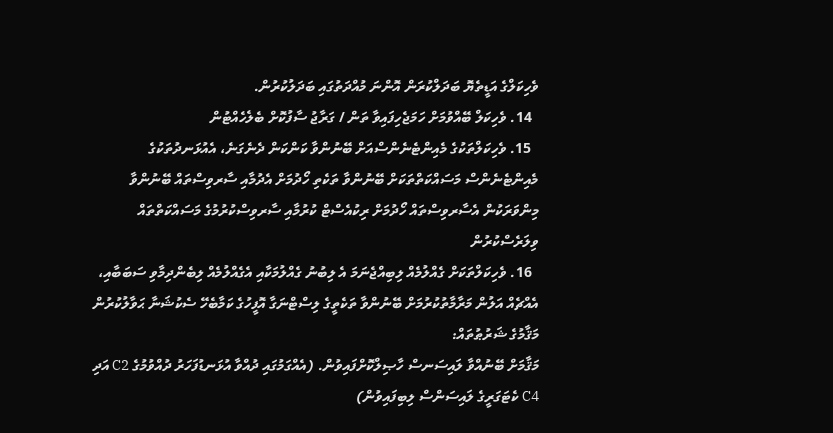ވެހިކަލްގެ އަޑީތެޔޮ ބަދަލްކުރަން އޮންނަ މުއްދަތުގައި ބަދަލުކުރުން.
  14. ވެހިކަލް ބޭއްވުމަށް ހަމަޖެހިފައިވާ ތަން / ގަރާޖު ސާފުކޮށް ބެލެހެއްޓުން
  15. ވެހިކަލްތަކުގެ މެއިންޓެނެންސްއަށް ބޭނުންވާ ކަންކަން ދެނެގަނެ، އެއުޅަނދުތަކުގެ މެއިންޓެނެންސް މަސައްކަތްތަކަށް ބޭނުންވާ ތަކެތި ހޯދުމަށް އެދުމާއި ސާރވިސްތައް ބޭނުންވާ މިންވަރަކުން އެސާރވިސްތައް ހޯދުމަށް ރިކުއެސްޓް ކުރުމާއި ސާރވިސްކުރުމުގެ މަސައްކަތްތައް ވިލަރެސްކުރުން
  16. ވެހިކަލްތަކަށް ގެއްލުމެއް ލިބިއްޖެނަމަ އެ ލިބުނު ގެއްލުމަކާއި އެގެއްލުމެއް ލިބެންދިމާވި ސަބަބާއި، އެއްޗެއް އަލުން މަރާމާތުކުރުމަށް ބޭނުންވާ ތަކެތީގެ ލިސްޓްނަގާ އޮފީހުގެ ކަމާބެހޭ ސެކުޝަނާ ޙަވާލުކުރުން
މަޤާމުގެ ޝަރުޠުތައް:
މަޤާމަށް ބޭނުއްވާ ލައިސަނސް ހާޞިލްކޮށްފައިވުން. (އެއްގަމުގައި ދުއްވާ އުޅަނޑުފަހަރު ދުއްވުމުގެ C2 އަދި C4 ކެޓަގަރީގެ ލައިސަންސް ލިބިފައިވުން)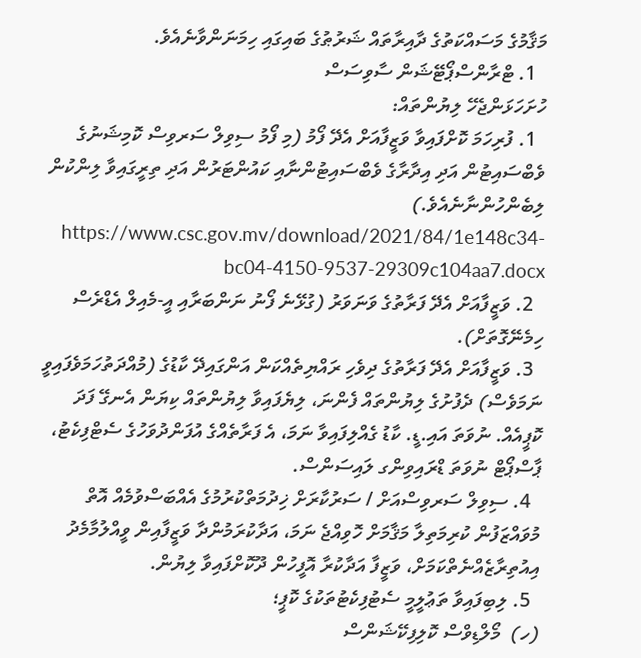މަޤާމުގެ މަސައްކަތުގެ ދާއިރާތައް ޝަރުޠުގެ ބައިގައި ހިމަނަންވާނެއެވެ.
  1. ޓްރާންސްޕޯޓޭޝަން ސާވިސަސް
ހުށަހަޅަންޖެހޭ ލިޔުންތައް:
  1. ފުރިހަމަ ކޮށްފައިވާ ވަޒީފާއަށް އެދޭ ފޯމު (މި ފޯމު ސިވިލް ސަރވިސް ކޮމިޝަނުގެ ވެބްސައިޓުން އަދި އިދާރާގެ ވެބްސައިޓުންނާއި ކައުންޓަރުން އަދި ތިރީގައިވާ ލިންކުން ލިބެންހުންނާނެއެވެ.)  https://www.csc.gov.mv/download/2021/84/1e148c34-bc04-4150-9537-29309c104aa7.docx
  2. ވަޒީފާއަށް އެދޭ ފަރާތުގެ ވަނަވަރު (ގުޅޭނެ ފޯނު ނަންބަރާއި އީ-މެއިލް އެޑްރެސް ހިމެނޭގޮތަށް).
  3. ވަޒީފާއަށް އެދޭ ފަރާތުގެ ދިވެހި ރައްޔިތެއްކަން އަންގައިދޭ ކާޑުގެ (މުއްދަތުހަމަވެފައިވީ ނަމަވެސް) ދެފުށުގެ ލިޔުންތައް ފެންނަ، ލިޔެފައިވާ ލިޔުންތައް ކިޔަން އެނގޭ ފަދަ ކޮޕީއެއް. ނުވަތަ އައި.ޑީ. ކާޑު ގެއްލިފައިވާ ނަމަ، އެ ފަރާތެއްގެ އުފަންދުވަހުގެ ސެޓްފިކެޓު، ޕާސްޕޯޓް ނުވަތަ ޑްރައިވިންގ ލައިސަންސް.
  4. ސިވިލް ސަރވިސްއަށް / ސަރުކާރަށް ޚިދުމަތްކުރުމުގެ އެއްބަސްވުމެއް އޮތް މުވައްޒަފުން ކުރިމަތިލާ މަޤާމަށް ހޮވިއްޖެ ނަމަ، އަދާކުރަމުންދާ ވަޒީފާއިން ވީއްލުމާމެދު އިއުތިރާޒެއްނެތްކަމަށް، ވަޒީފާ އަދާކުރާ އޮފީހުން ދޫކޮށްފައިވާ ލިޔުން.
  5. ލިބިފައިވާ ތަޢުލީމީ ސެޓުފިކެޓުތަކުގެ ކޮޕީ؛
(ހ)  މޯލްޑިވްސް ކޮލިފިކޭޝަންސް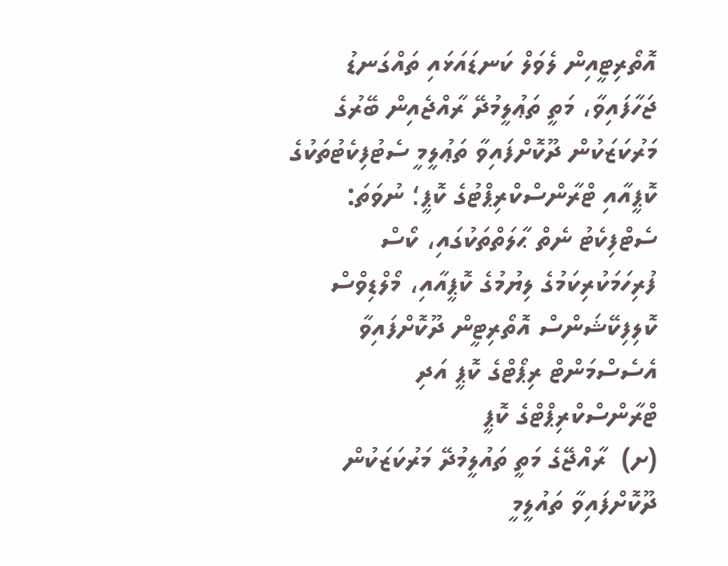އޮތޯރިޓީއިން ލެވަލް ކަނޑައަޅައި ތައްގަނޑު ޖަހާފައިވާ، މަތީ ތަޢުލީމުދޭ ރާއްޖެއިން ބޭރުގެ މަރުކަޒަކުން ދޫކޮށްފައިވާ ތަޢުލީމީ ސެޓުފިކެޓުތަކުގެ ކޮޕީއާއި ޓްރާންސްކްރިޕްޓުގެ ކޮޕީ؛ ނުވަތަ: ސެޓްފިކެޓު ނެތް ޙާލަތްތަކުގައި، ކޯސް ފުރިހަމަކުރިކަމުގެ ލިޔުމުގެ ކޮޕީއާއި، މޯލްޑިވްސް ކޮލިފިކޭޝަންސް އޮތޯރިޓީން ދޫކޮށްފައިވާ އެސެސްމަންޓް ރިޕޯޓްގެ ކޮޕީ އަދި ޓްރާންސްކްރިޕްޓްގެ ކޮޕީ
(ށ)  ރާއްޖޭގެ މަތީ ތައުލީމުދޭ މަރުކަޒަކުން ދޫކޮށްފައިވާ ތައުލީމީ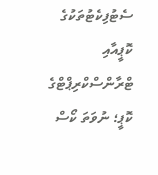ސެޓުފިކެޓުތަކުގެ ކޮޕީއާއި ޓްރާންސްކްރިޕްޓްގެ ކޮޕީ؛ ނުވަތަ ކޯސް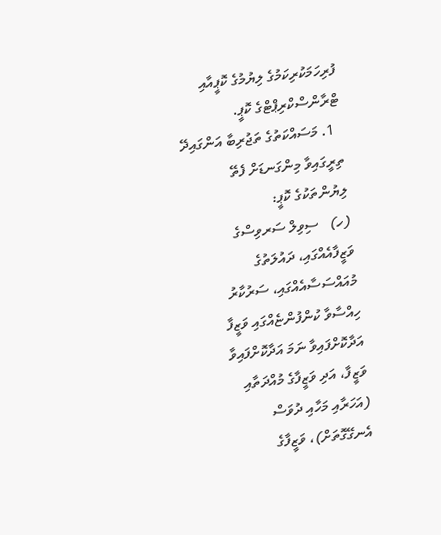ފުރިހަމަކުރިކަމުގެ ލިޔުމުގެ ކޮޕީއާއި ޓްރާންސްކްރިޕްޓްގެ ކޮޕީ.
  1. މަސައްކަތުގެ ތަޖުރިބާ އަންގައިދޭ ތިރީގައިވާ މިންގަނޑަށް ފެތޭ ލިޔުންތަކުގެ ކޮޕީ:
(ހ)   ސިވިލް ސަރވިސްގެ ވަޒީފާއެއްގައި، ދައުލަތުގެ މުއައްސަސާއެއްގައި، ސަރުކާރު ހިއްސާވާ ކުންފުންޏެއްގައި ވަޒީފާ އަދާކޮށްފައިވާ ނަމަ އަދާކޮށްފައިވާ ވަޒީފާ، އަދި ވަޒީފާގެ މުއްދަތާއި (އަހަރާއި މަހާއި ދުވަސް އެނގޭގޮތަށް)، ވަޒީފާގެ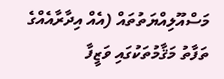މަސްއޫލިއްޔަތުތައް (އެއް އިދާރާއެއްގެ ތަފާތު މަޤާމުތަކުގައި ވަޒީފާ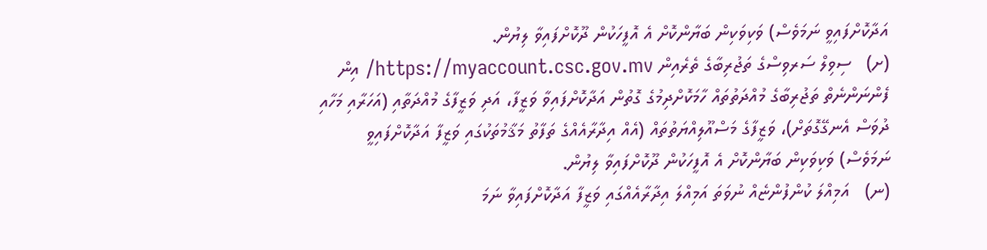އަދާކޮށްފައިވީ ނަމަވެސް) ވަކިވަކިން ބަޔާންކޮށް އެ އޮފީހަކުން ދޫކޮށްފައިވާ ލިޔުން.
(ށ)   ސިވިލް ސަރވިސްގެ ތަޖުރިބާގެ ތެރެއިން https://myaccount.csc.gov.mv/ އިން ފެންނަންނެތް ތަޖުރިބާގެ މުއްދަތުތައް ހާމަކޮށްދިމުގެ ގޮތުން އަދާކޮށްފައިވާ ވަޒީފާ، އަދި ވަޒީފާގެ މުއްދަތާއި (އަހަރާއި މަހާއި ދުވަސް އެނގޭގޮތަށް)، ވަޒީފާގެ މަސްއޫލިއްޔަތުތައް (އެއް އިދާރާއެއްގެ ތަފާތު މަޤާމުތަކުގައި ވަޒީފާ އަދާކޮށްފައިވީ ނަމަވެސް) ވަކިވަކިން ބަޔާންކޮށް އެ އޮފީހަކުން ދޫކޮށްފައިވާ ލިޔުން.
(ނ)   އަމިއްލަ ކުންފުންޏެއް ނުވަތަ އަމިއްލަ އިދާރާއެއްގައި ވަޒީފާ އަދާކޮށްފައިވާ ނަމަ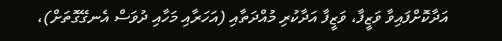އަދާކޮށްފައިވާ ވަޒީފާ، ވަޒީފާ އަދާކުރި މުއްދަތާއި (އަހަރާއި މަހާއި ދުވަސް އެނގޭގޮތަށް)،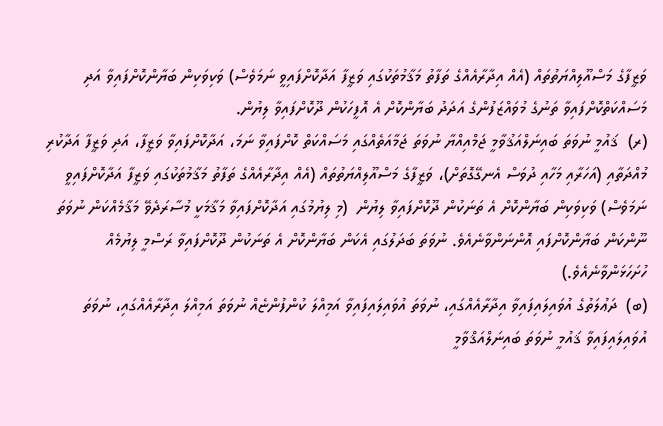ވަޒީފާގެ މަސްއޫލިއްޔަތުތައް (އެއް އިދާރާއެއްގެ ތަފާތު މަޤާމުތަކުގައި ވަޒީފާ އަދާކޮށްފައިވީ ނަމަވެސް) ވަކިވަކިން ބަޔާންކޮށްފައިވާ އަދި މަސައްކަތްކޮށްފައިވާ ތަނުގެ މުވައްޒަފުންގެ އަދަދު ބަޔާންކޮށް އެ އޮފީހަކުން ދޫކޮށްފައިވާ ލިޔުން.
(ރ)  ޤައުމީ ނުވަތަ ބައިނަލްއަޤުވާމީ ޖަމްއިއްޔާ ނުވަތަ ޖަމާއަތެއްގައި މަސައްކަތް ކޮށްފައިވާ ނަމަ، އަދާކޮށްފައިވާ ވަޒީފާ، އަދި ވަޒީފާ އަދާކުރި މުއްދަތާއި (އަހަރާއި މަހާއި ދުވަސް އެނގޭގޮތަށް)، ވަޒީފާގެ މަސްއޫލިއްޔަތުތައް (އެއް އިދާރާއެއްގެ ތަފާތު މަޤާމުތަކުގައި ވަޒީފާ އަދާކޮށްފައިވީ ނަމަވެސް) ވަކިވަކިން ބަޔާންކޮށް އެ ތަނަކުން ދޫކޮށްފައިވާ ލިޔުން  (މި ލިޔުމުގައި އަދާކޮށްފައިވާ މަޤާމަކީ މުސާރަދެވޭ މަޤާމެއްކަން ނުވަތަ ނޫންކަން ބަޔާންކޮށްފައި އޮންނަންވާނެއެވެ. ނުވަތަ ބަދަލުގައި އެކަން ބަޔާންކޮށް އެ ތަނަކުން ދޫކޮށްފައިވާ ރަސްމީ ލިޔުމެއް ހުށަހަޅަންވާނެއެވެ.)
(ބ)  ދަޢުލަތުގެ އުވައިލައިފައިވާ އިދާރާއެއްގައި، ނުވަތަ އުވައިލައިފައިވާ އަމިއްލަ ކުންފުންޏެއް ނުވަތަ އަމިއްލަ އިދާރާއެއްގައި، ނުވަތަ އުވައިލައިފައިވާ ޤައުމީ ނުވަތަ ބައިނަލްއަޤްވާމީ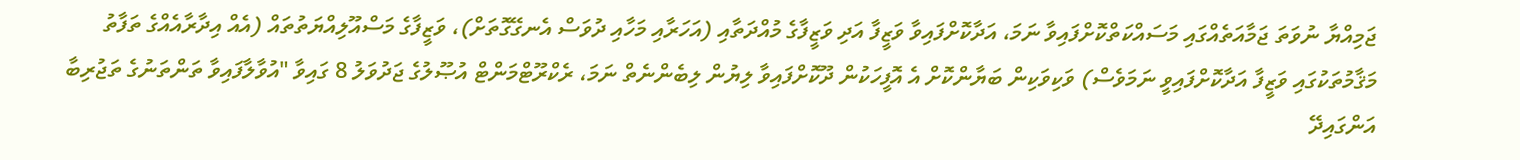ޖަމިއްޔާ ނުވަތަ ޖަމާއަތެއްގައި މަސައްކަތްކޮށްފައިވާ ނަމަ، އަދާކޮށްފައިވާ ވަޒީފާ އަދި ވަޒީފާގެ މުއްދަތާއި (އަހަރާއި މަހާއި ދުވަސް އެނގޭގޮތަށް)، ވަޒީފާގެ މަސްއޫލިއްޔަތުތައް (އެއް އިދާރާއެއްގެ ތަފާތު މަޤާމުތަކުގައި ވަޒީފާ އަދާކޮށްފައިވީ ނަމަވެސް) ވަކިވަކިން ބަޔާންކޮށް އެ އޮފީހަކުން ދޫކޮށްފައިވާ ލިޔުން ލިބެންނެތް ނަމަ، ރެކްރޫޓްމަންޓް އުޞޫލުގެ ޖަދުވަލު 8 ގައިވާ "އުވާލާފައިވާ ތަންތަނުގެ ތަޖުރިބާ އަންގައިދޭ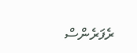ރެފަރެންސް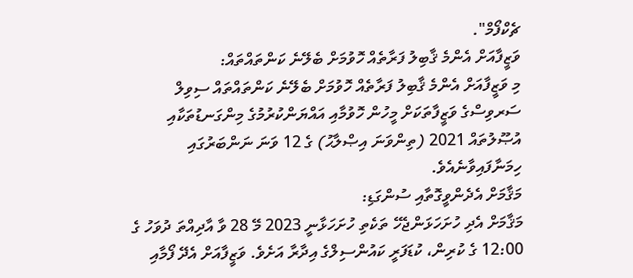ޗެކްފޯމް".
ވަޒީފާއަށް އެންމެ ޤާބިލު ފަރާތެއް ހޮވުމަށް ބެލޭނެ ކަންތައްތައް:
މި ވަޒީފާއަށް އެންމެ ޤާބިލު ފަރާތެއް ހޮވުމަށް ބެލޭނެ ކަންތައްތައް ސިވިލް ސަރވިސްގެ ވަޒީފާތަކަށް މީހުން ހޮވުމާއި އައްޔަންކުރުމުގެ މިންގަނޑުތަކާއި އުޞޫލުތައް 2021 (ތިންވަނަ އިޞްލާޙު) ގެ 12 ވަނަ ނަންބަރުގައި ހިމަނާފައިވާނެއެވެ.
މަޤާމަށް އެދެންވީގޮތާއި ސުންގަޑި:
މަޤާމަށް އެދި ހުށަހަޅަންޖެހޭ ތަކެތި ހުށަހަޅާނީ 2023 މޭ 28 ވާ އާދިއްތަ ދުވަހު ގެ 12:00 ގެ ކުރިން، ކުޑަފަރީ ކައުންސިލްގެ އިދާރާ އަށެވެ. ވަޒީފާއަށް އެދޭ ފޯމާއި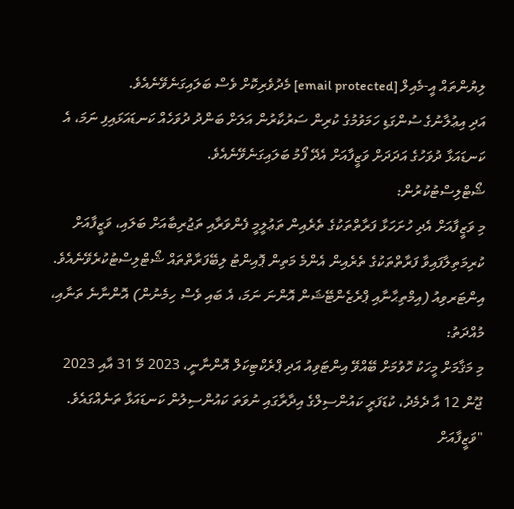ލިޔުންތައް އީ-މެއިލް [email protected] މެދުވެރިކޮށް ވެސް ބަލައިގަނެވޭނެއެވެ.
އަދި އިޢުލާނުގެ ސުންގަޑި ހަމަވުމުގެ ކުރިން ސަރުކާރުން އަލަށް ބަންދު ދުވަހެއް ކަނޑައަޅައިފި ނަމަ، އެ ކަނޑައަޅާ ދުވަހުގެ އަދަދަށް ވަޒީފާއަށް އެދޭ ފޯމު ބަލައިގަނެވޭނެއެވެ.
ޝޯޓްލިސްޓުކުރުން:
މި ވަޒީފާއަށް އެދި ހުށަހަޅާ ފަރާތްތަކުގެ ތެރެއިން ތަޢުލީމީ ފެންވަރާއި ތަޖުރިބާއަށް ބަލައި، ވަޒީފާއަށް ކުރިމަތިލާފައިވާ ފަރާތްތަކުގެ ތެރެއިން އެންމެ މަތިން ޕޮއިންޓު ލިބޭފަރާތްތައް ޝޯޓްލިސްޓުކުރެވޭނެއެވެ.
އިންޓަރވިއު (އިމްތިޙާނާއި ޕްރެޒެންޓޭޝަން އޮންނަ ނަމަ، އެ ބައި ވެސް ހިމެނުން) އޮންނާނެ ތަނާއި، މުއްދަތު:
މި މަޤާމަށް މީހަކު ހޮވުމަށް ބޭއްވޭ އިންޓަވިއު އަދި ޕްރެކްޓިކަލް އޮންނާނީ، 2023 މޭ 31 އާއި 2023 ޖޫން 12 އާ ދެމެދު، ކުޑަފަރީ ކައުންސިލްގެ އިދާރާގައި ނުވަތަ ކައުންސިލުން ކަނޑައަޅާ ތަނެއްގައެވެ.
"ވަޒީފާއަށް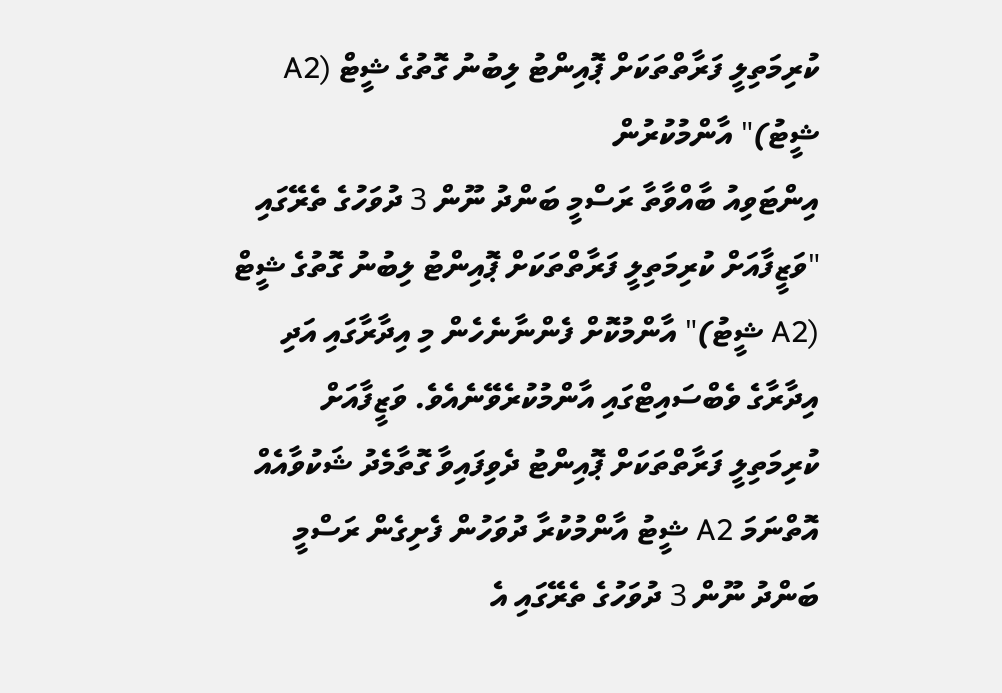ކުރިމަތިލީ ފަރާތްތަކަށް ޕޮއިންޓު ލިބުނު ގޮތުގެ ޝީޓް (A2 ޝީޓު)" އާންމުކުރުން
އިންޓަވިއު ބާއްވާތާ ރަސްމީ ބަންދު ނޫން 3 ދުވަހުގެ ތެރޭގައި "ވަޒީފާއަށް ކުރިމަތިލީ ފަރާތްތަކަށް ޕޮއިންޓު ލިބުނު ގޮތުގެ ޝީޓް (A2 ޝީޓު)" އާންމުކޮށް ފެންނާނެހެން މި އިދާރާގައި އަދި އިދާރާގެ ވެބްސައިޓްގައި އާންމުކުރެވޭނެއެވެ. ވަޒީފާއަށް ކުރިމަތިލީ ފަރާތްތަކަށް ޕޮއިންޓު ދެވިފައިވާ ގޮތާމެދު ޝަކުވާއެއް އޮތްނަމަ A2 ޝީޓު އާންމުކުރާ ދުވަހުން ފެށިގެން ރަސްމީ ބަންދު ނޫން 3 ދުވަހުގެ ތެރޭގައި އެ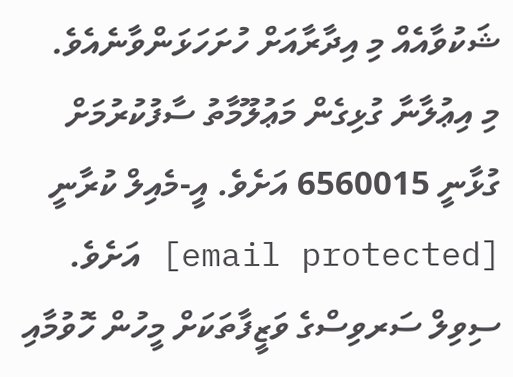ޝަކުވާއެއް މި އިދާރާއަށް ހުށަހަޅަންވާނެއެވެ.
މި އިޢުލާނާ ގުޅިގެން މަޢުލޫމާތު ސާފުކުރުމަށް ގުޅާނީ 6560015 އަށެވެ. އީ-މެއިލް ކުރާނީ [email protected] އަށެވެ.
ސިވިލް ސަރވިސްގެ ވަޒީފާތަކަށް މީހުން ހޮވުމާއި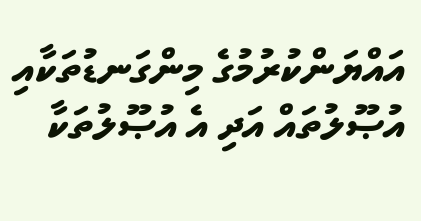އައްޔަންކުރުމުގެ މިންގަނޑުތަކާއި އުޞޫލުތައް އަދި އެ އުޞޫލުތަކާ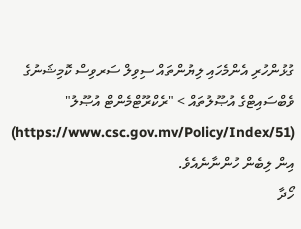ގުޅުންހުރި އެންމެހައި ލިޔުންތައް ސިވިލް ސަރވިސް ކޮމިޝަނުގެ ވެބްސައިޓްގެ އުޞޫލުތައް > "ރެކްރޫޓްމެންޓް އުޞޫލު" (https://www.csc.gov.mv/Policy/Index/51) އިން ލިބެން ހުންނާނެއެވެ.
ހޯދާ